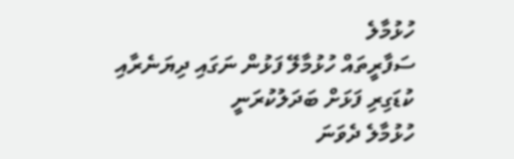ހުޅުމާލެ
ސަފާރީތައް ހުޅުމާލޭ ފަޅުން ނަގައި ދިޔަނެރާއި ކުޑަގިރި ފަޅަށް ބަދަލުކުރަނީ
ހުޅުމާލެ ދެވަނަ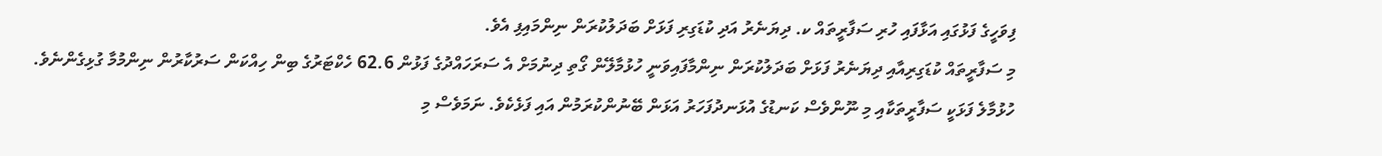ފިވަހީގެ ފަޅުގައި އަޅާފައި ހުރި ސަފާރީތައް ކ. ދިޔަނެރު އަދި ކުޑަގިރި ފަޅަށް ބަދަލުކުރަން ނިންމައިފި އެވެ.
މި ސަފާރީތައް ކުޑަގިރިއާއި ދިޔަނެރު ފަޅަށް ބަދަލުކުރަން ނިންމާފައިވަނީ ހުޅުމާލޭން ގޯތި ދިނުމަށް އެ ސަރަހައްދުގެ ފަޅުން 62.6 ހެކްޓަރުގެ ބިން ހިއްކަން ސަރުކާރުން ނިންމުމާ ގުޅިގެންނެވެ.
ހުޅުމާލެ ފަޅަކީ ސަފާރީތަކާއި މި ނޫންވެސް ކަނޑުގެ އުޅަނދުފަހަރު އަޅަން ބޭނުންކުރަމުން އައި ފަޅެކެވެ. ނަމަވެސް މި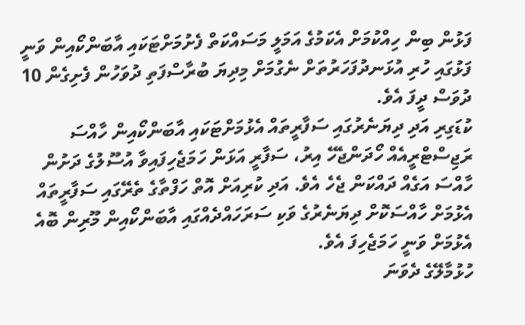ފަޅުން ބިން ހިއްކުމަށް އެކަމުގެ އަމަލީ މަސައްކަތް ފެށުމަށްޓަކައި އާބަންކޯއިން ވަނީ ފަޅުގައި ހުރި އުޅަނދުފަހަރުތަށް ނެގުމަށް މިދިޔަ ބުރާސްފަތި ދުވަހުން ފެށިގެން 10 ދުވަސް ދީފަ އެވެ.
ކުޑަގިރި އަދި ދިޔަނެރުގައި ސަފާރީތައް އެޅުމަށްޓަކައި އާބަންކޯއިން ހާއްސަ ރަޖިސްޓްރީއެއް ހޯދަންޖެހޭ އިރު، ސަފާރީ އަޅަން ހަމަޖެހިފައިވާ އުސޫލުގެ ދަށުން ހާއްސަ އަގެއް ދައްކަން ޖެހެ އެވެ. އަދި ކުރިއަށް އޮތް ހަފްތާގެ ތެރޭގައި ސަފާރީތައް އެޅުމަށް ހާއްސަކޮށް ދިޔަނެރުގެ ވަކި ސަރަހައްދެއްގައި އާބަންކޯއިން މޫރިން ބޮއެ އެޅުމަށް ވަނީ ހަމަޖެހިފަ އެވެ.
ހުޅުމާލޭގެ ދެވަނަ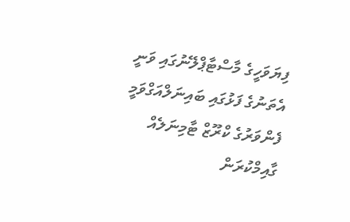ފިޔަވަހީގެ މާސްޓާޕްލޭނުގައި ވަނީ އެތަނުގެ ފަޅުގައި ބައިނަލްއަގްވަމީ ފެންވަރުގެ ކްރޫޒް ޓާމިނަލެއް ގާއިމްކުރަން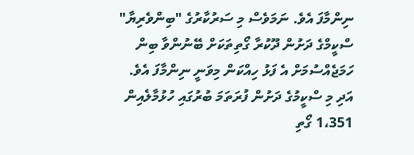ނިންމާފަ އެވެ. ނަމަވެސް މި ސަރުކާރުގެ "ބިންވެރިޔާ" ސްކީމްގެ ދަށުން ދޫކުރާ ގޯތިތަކަށް ބޭނުންވާ ބިން ހަމަޖެއްސުމަށް އެ ފަޅު ހިއްކަން މިވަނީ ނިންމާފަ އެވެ.
އަދި މި ސްކީމުގެ ދަށުން ފުރަތަމަ ބުރުގައި ހުޅުމާލެއިން 1،351 ގޯތި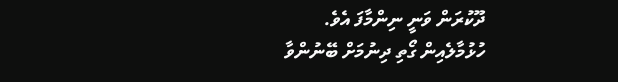ދޫކުރަން ވަނީ ނިންމާފަ އެވެ.
ހުޅުމާލެއިން ގޯތި ދިނުމަށް ބޭނުންވާ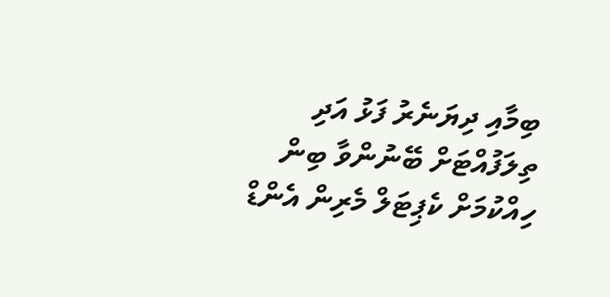ބިމާއި ދިޔަނެރު ފަޅު އަދި ތިލަފުއްޓަށް ބޭނުންވާ ބިން ހިއްކުމަށް ކެޕިޓަލް މެރިން އެންޑް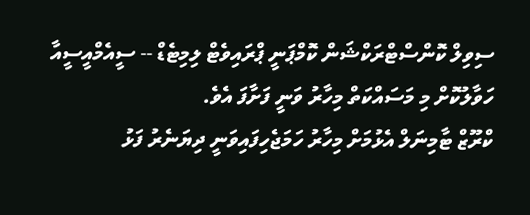ސިވިލް ކޮންސްޓްރަކްޝަން ކޮމްޕަނީ ޕްރައިވެޓް ލިމިޓެޑް -- ސީއެމްއީސީއާ ހަވާލުކޮށް މި މަސައްކަތް މިހާރު ވަނީ ފަށާފަ އެވެ.
ކްރޫޒް ޓާމިނަލް އެޅުމަށް މިހާރު ހަމަޖެހިފައިވަނީ ދިޔަނެރު ފަޅު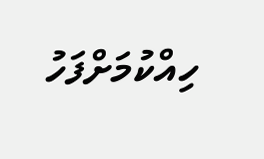ހިއްކުމަށްފަހު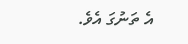އެ ތަނުގަ އެވެ.